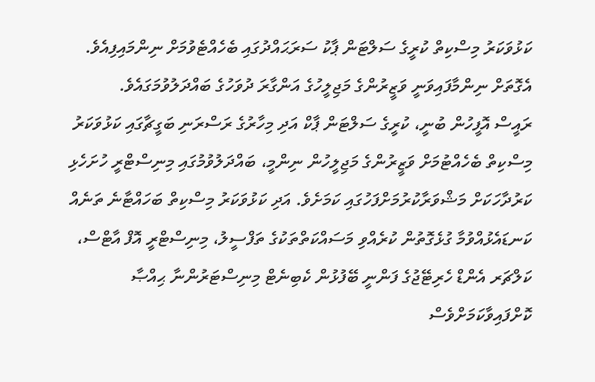ކަޅުވަކަރު މިސްކިތް ކުރީގެ ސަލްޓަން ޕާކު ސަރަޙައްދުގައި ބެހެއްޓެވުމަށް ނިންމައިފިއެވެ. އެގޮތަށް ނިންމާފައިވަނީ ވަޒީރުންގެ މަޖިލީހުގެ އަންގާރަ ދުވަހުގެ ބައްދަލުވުމަގައެވެ.
ރައީސް އޮފީހުން ބުނީ، ކުރީގެ ސަލްޓަން ޕާކް އަދި މިހާރުގެ ރަސްރަނި ބަގީޗާގައި ކަޅުވަކަރު މިސްކިތް ބެހެއްޓުމަށް ވަޒީރުންގެ މަޖިލީހުން ނިންމީ، ބައްދަލުވުމުގައި މިނިސްޓްރީ ހުށަހެޅި ކަރުދާހަކަށް މަޝްވަރާކުރުމަށްފަހުގައި ކަމަށެވެ. އަދި ކަޅުވަކަރު މިސްކިތް ބަހައްޓާނެ ތަނެއް ކަނޑައެޅުއްވުމާ ގުޅެގޮތުން ކުރެއްވި މަސައްކަތްތަކުގެ ތަފްސީލު، މިނިސްޓްރީ އޮފް އާޓްސް، ކަލްޗަރ އެންޑް ހެރިޓޭޖުގެ ފަންނީ ބޭފުޅުން ކެބިނެޓް މިނިސްޓަރުންނާ ޙިއްޞާ ކޮށްފައިވާކަމަށްވެސް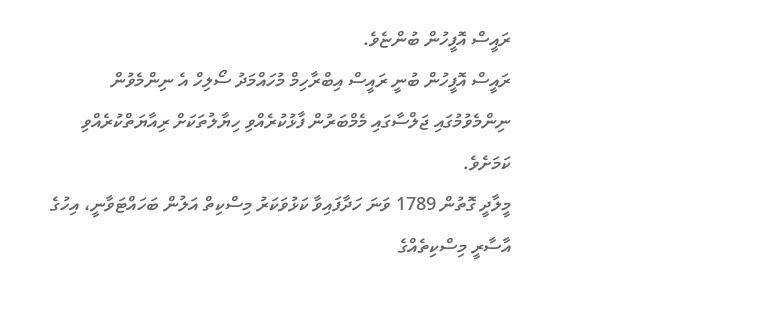ރައީސް އޮފީހުން ބުންޏެވެ.
ރައީސް އޮފީހުން ބުނީ ރައީސް އިބްރާހިމް މުހައްމަދު ސޯލިހް އެ ނިންމެވުން ނިންމެވުމުގައި ޖަލްސާގައި މެމްބަރުން ފާޅުކުރެއްވި ހިޔާލުތަކަށް ރިއާޔަތްކުރެއްވި ކަމަށެވެ.
މީލާދީ ގޮތުން 1789 ވަނަ ހަދާފައިވާ ކަޅުވަކަރު މިސްކިތް އަލުން ބަހައްޓަވާނީ، އިހުގެ އާސާރީ މިސްކިތެއްގެ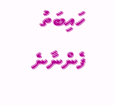ހައިބަތު ފެންނާނެ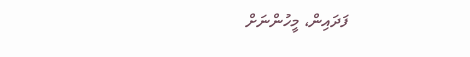ފަދައިން، މީހުންނަށް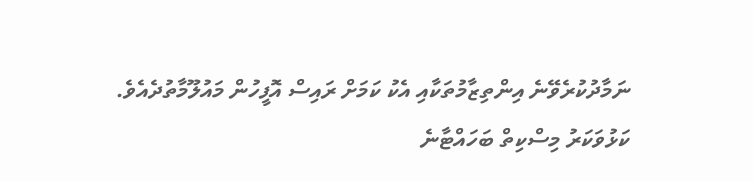ނަމާދުކުރެވޭނެ އިންތިޒާމުތަކާއި އެކު ކަމަށް ރައިސް އޮފީހުން މައުލޫމާތުދެއެވެ.
ކަޅުވަކަރު މިސްކިތް ބަހައްޓާނެ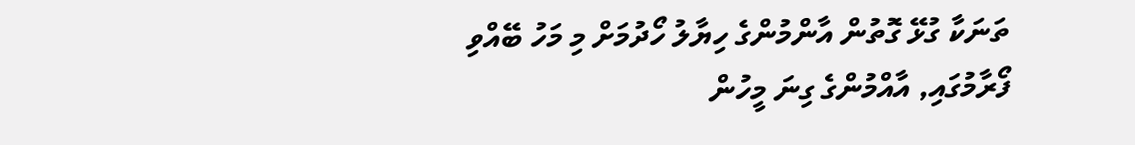ތަނަކާ ގުޅޭ ގޮތުން އާންމުންގެ ހިޔާލު ހޯދުމަށް މި މަހު ބޭއްވި ފޯރާމުގައި, އާއްމުންގެ ގިނަ މީހުން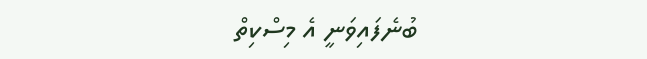ބުނެފައިވަނީ އެ މިސްކިތް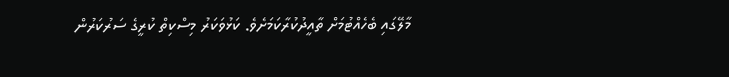މާލޭގައި ބެހެއްޓުމަށް ތާއީދުކުރާކަމަށެވެ. ކަޅުވަކަރު މިސްކިތް ކުރީގެ ސަރުކަރުން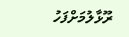ރޫޅާލުމަށްފަހު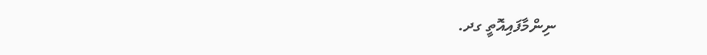ނިންމާފައިއޮތީ ގދ.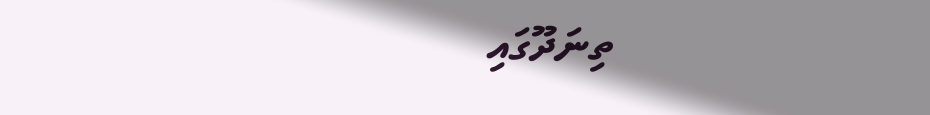ތިނަދޫގައި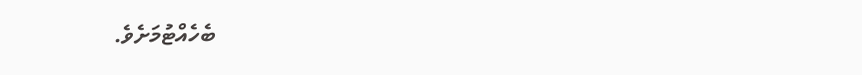ބެހެއްޓުމަށެވެ.